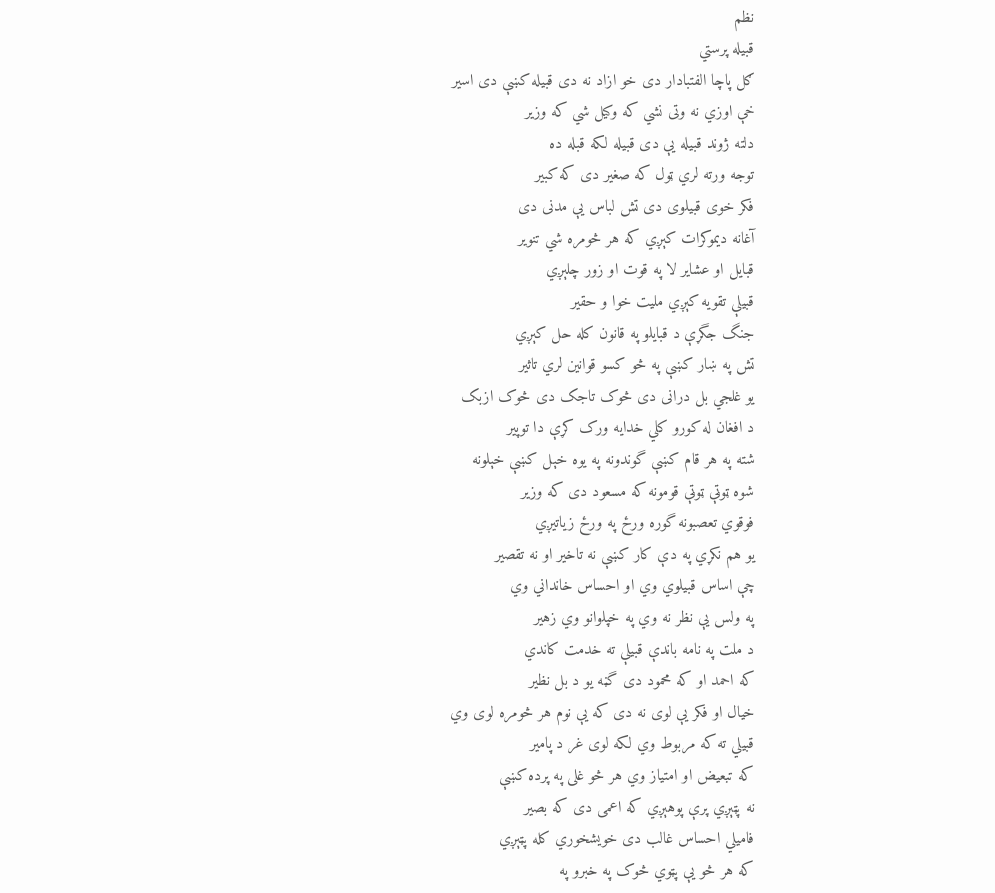نظم
قبيله پرستي
ګل پاچا الفتبادار دی خو ازاد نه دی قبيله کښې دی اسير
خې اوزي نه وتی نشي که وکيل شي که وزير
دلته ژوند قبيله يې دی قبيله لکه قبله ده
توجه ورته لري ټول که صغير دی که کبير
فکر خوی قبيلوی دی تش لباس يې مدنی دی
آغانه ديموکرات کېږي که هر څومره شي تنوير
قبايل او عشاير لا په قوت او زور چلېږي
قبيلې تقويه کېږي مليت خوا و حقير
جنگ جگړې د قبايلو په قانون کله حل کېږي
تش په ښار کښې په څو کسو قوانين لري تاثير
يو غلجي بل درانی دی څوک تاجک دی څوک ازبک
د افغان له کورو کلي خدايه ورک کړې دا توپير
شته په هر قام کښې گوندونه په يوه خېل کښې خېلونه
شوه ټوټې ټوټې قومونه که مسعود دی که وزير
فوقوي تعصبونه گوره ورځ په ورځ زياتيږي
يو هم نکړي په دې کار کښې نه تاخير او نه تقصير
چې اساس قبيلوي وي او احساس خانداني وي
په ولس يې نظر نه وي په خپلوانو وي زهير
د ملت په نامه باندې قبيلې ته خدمت کاندي
که احمد او که محمود دی گڼه يو د بل نظير
خيال او فکر يې لوی نه دی که يې نوم هر څومره لوی وي
قبيلي ته که مربوط وي لکه لوی غر د پامير
که تبعيض او امتياز وي هر څو غلی په پرده کښې
نه پټېږي پرې پوهېږي که اعمی دی که بصير
فاميلي احساس غالب دی خويشخوري کله پټېږي
که هر څو يې پټوي څوک په خبرو په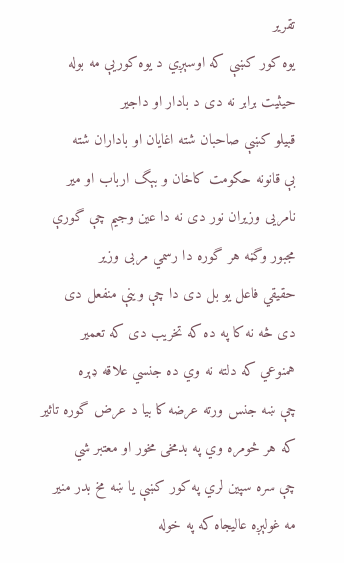تقرير
يوه کور کښې که اوسېږي د يوه کوريې مه بوله
حيثيت برابر نه دی د بادار او داجير
قبيلو کښې صاحبان شته اغايان او باداران شته
بې قانونه حکومت کاخان و بېگ ارباب او مير
نامريی وزيران نور دی نه دا عين وجيم چې گورې
مجبور وگڼه هر گوره دا رسمي مربی وزير
حقيقي فاعل يو بل دی دا چې وينې منفعل دی
دی څه نه کا په ده که تخريب دی که تعمير
همنوعي که دلته نه وي ده جنسي علاقه ډېره
چې ښه جنس ورته عرضه کا بيا د عرض گوره تاثير
که هر څومره وي په بدمخی مخور او معتبر شي
چې سره سپين لري په کور کښې يا ښه مخ بدر منير
مه غولېږه عاليجاه که په خوله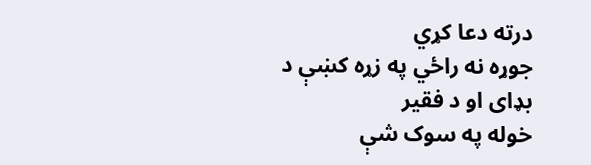درته دعا کړي
جوړه نه راځي په زړه کښې د بډای او د فقير
خوله په سوک شې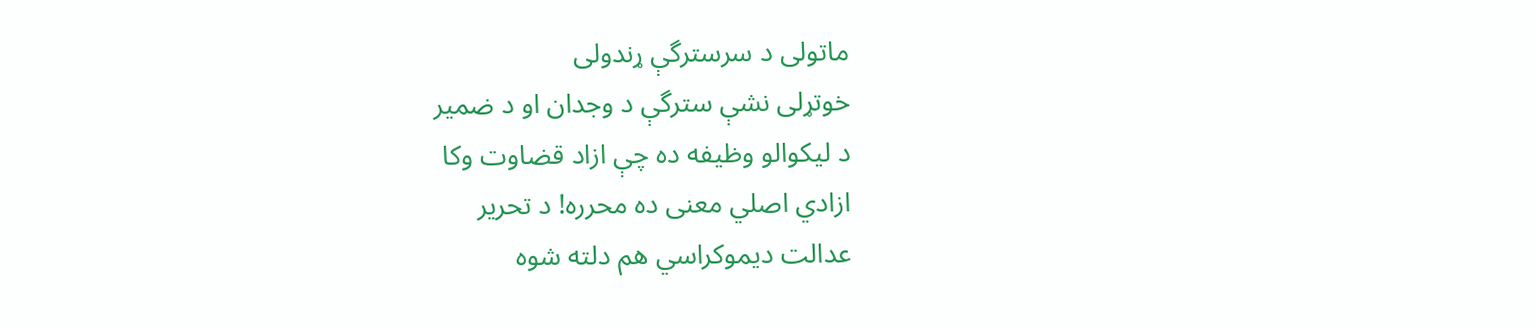ماتولی د سرسترگې ړندولی
خوتړلی نشې سترگې د وجدان او د ضمير
د ليکوالو وظيفه ده چې ازاد قضاوت وکا
ازادي اصلي معنی ده محرره! د تحرير
عدالت ديموکراسي هم دلته شوه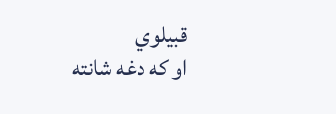قبيلوي
او که دغه شانته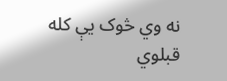نه وي څوک يې کله قبلوي